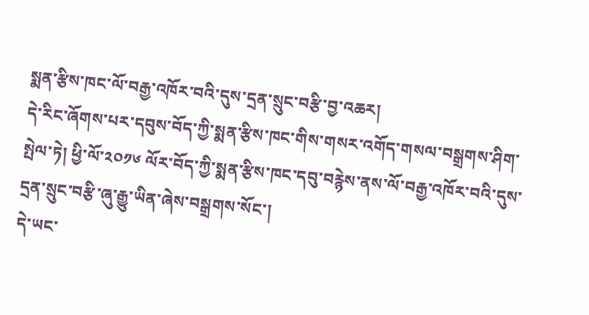སྨན་རྩིས་ཁང་ལོ་བརྒྱ་འཁོར་བའི་དུས་དྲན་སྲུང་བརྩི་བྱ་འཆར།
དེ་རིང་ཞོགས་པར་དབུས་བོད་ཀྱི་སྨན་རྩིས་ཁང་གིས་གསར་འགོད་གསལ་བསྒྲགས་ཤིག་སྤེལ་ཏེ། ཕྱི་ལོ་༢༠༡༦ ལོར་བོད་ཀྱི་སྨན་རྩིས་ཁང་དབུ་བརྙེས་ནས་ལོ་བརྒྱ་འཁོར་བའི་དུས་དྲན་སྲུང་བརྩི་ཞུ་རྒྱུ་ཡིན་ཞེས་བསྒྲགས་སོང་།
དེ་ཡང་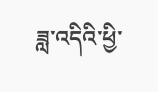ཟླ་འདིའི་ཕྱི་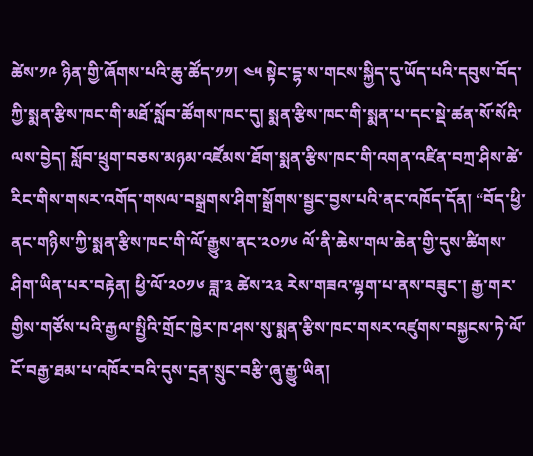ཚེས་༡༩ ཉིན་གྱི་ཞོགས་པའི་ཆུ་ཚོད་༡༡། ༤༥ སྟེང་དྷ་ས་གངས་སྐྱིད་དུ་ཡོད་པའི་དབུས་བོད་ཀྱི་སྨན་རྩིས་ཁང་གི་མཐོ་སློབ་ཚོགས་ཁང་དུ། སྨན་རྩིས་ཁང་གི་སྨན་པ་དང་སྡེ་ཚན་སོ་སོའི་ལས་བྱེད། སློབ་ཕྲུག་བཅས་མཉམ་འཛོམས་ཐོག་སྨན་རྩིས་ཁང་གི་འགན་འཛིན་བཀྲ་ཤིས་ཚེ་རིང་གིས་གསར་འགོད་གསལ་བསྒྲགས་ཤིག་སྒྲོགས་སྦྱང་བྱས་པའི་ནང་འཁོད་དོན། “བོད་ཕྱི་ནང་གཉིས་ཀྱི་སྨན་རྩིས་ཁང་གི་ལོ་རྒྱུས་ནང་༢༠༡༦ ལོ་ནི་ཆེས་གལ་ཆེན་གྱི་དུས་ཚིགས་ཤིག་ཡིན་པར་བརྟེན། ཕྱི་ལོ་༢༠༡༦ ཟླ་༣ ཚེས་༢༣ རེས་གཟའ་ལྷག་པ་ནས་བཟུང་། རྒྱ་གར་གྱིས་གཙོས་པའི་རྒྱལ་སྤྱིའི་གྲོང་ཁྱེར་ཁ་ཤས་སུ་སྨན་རྩིས་ཁང་གསར་འཛུགས་བསྐྱངས་ཏེ་ལོ་ངོ་བརྒྱ་ཐམ་པ་འཁོར་བའི་དུས་དྲན་སྲུང་བརྩི་ཞུ་རྒྱུ་ཡིན།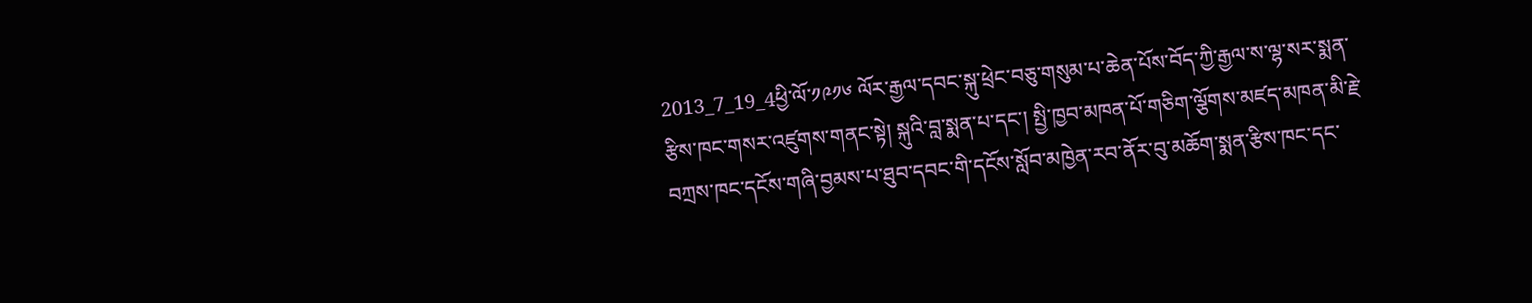2013_7_19_4ཕྱི་ལོ་༡༩༡༦ ལོར་རྒྱལ་དབང་སྐུ་ཕྲེང་བཅུ་གསུམ་པ་ཆེན་པོས་བོད་ཀྱི་རྒྱལ་ས་ལྷ་སར་སྨན་རྩིས་ཁང་གསར་འཛུགས་གནང་སྟེ། སྐུའི་བླ་སྨན་པ་དང་། སྤྱི་ཁྱབ་མཁན་པོ་གཅིག་ལྕོགས་མཛད་མཁན་མི་རྗེ་བཀྲས་ཁང་དངོས་གཞི་བྱམས་པ་ཐུབ་དབང་གི་དངོས་སློབ་མཁྱེན་རབ་ནོར་བུ་མཆོག་སྨན་རྩིས་ཁང་དང་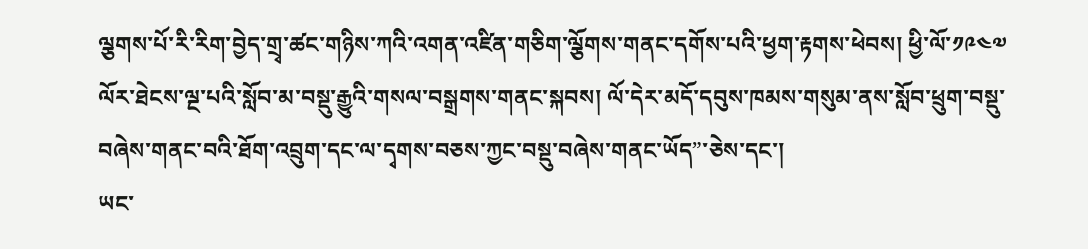ལྕགས་པོ་རི་རིག་བྱེད་གྲྭ་ཚང་གཉིས་ཀའི་འགན་འཛིན་གཅིག་ལྕོགས་གནང་དགོས་པའི་ཕྱག་རྟགས་ཕེབས། ཕྱི་ལོ་༡༩༤༧ ལོར་ཐེངས་ལྔ་པའི་སློབ་མ་བསྡུ་རྒྱུའི་གསལ་བསྒྲགས་གནང་སྐབས། ལོ་དེར་མདོ་དབུས་ཁམས་གསུམ་ནས་སློབ་ཕྲུག་བསྡུ་བཞེས་གནང་བའི་ཐོག་འབྲུག་དང་ལ་དྭགས་བཅས་ཀྱང་བསྡུ་བཞེས་གནང་ཡོད”་ཅེས་དང་།
ཡང་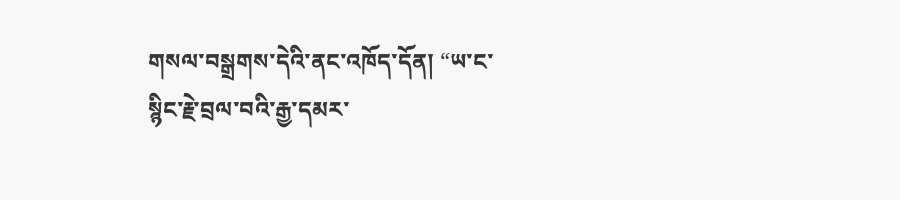གསལ་བསྒྲགས་དེའི་ནང་འཁོད་དོན། “ཡ་ང་སྙིང་རྗེ་བྲལ་བའི་རྒྱ་དམར་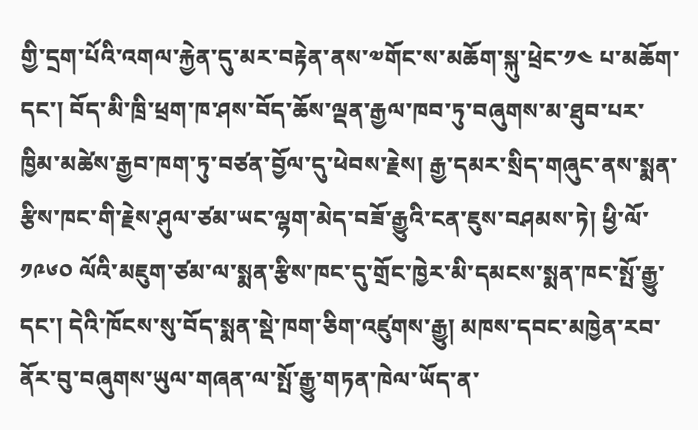གྱི་དྲག་པོའི་འགལ་རྐྱེན་དུ་མར་བརྟེན་ནས་༧གོང་ས་མཆོག་སྐུ་ཕྲེང་༡༤ པ་མཆོག་དང་། བོད་མི་ཁྲི་ཕྲག་ཁ་ཤས་བོད་ཆོས་ལྡན་རྒྱལ་ཁབ་ཏུ་བཞུགས་མ་ཐུབ་པར་ཁྱིམ་མཚེས་རྒྱབ་ཁག་ཏུ་བཙན་བྱོལ་དུ་ཕེབས་རྗེས། རྒྱ་དམར་སྲིད་གཞུང་ནས་སྨན་རྩིས་ཁང་གི་རྗེས་ཤུལ་ཙམ་ཡང་ལྷག་མེད་བཟོ་རྒྱུའི་ངན་ཇུས་བཤམས་ཏེ། ཕྱི་ལོ་༡༩༦༠ ལོའི་མཇུག་ཙམ་ལ་སྨན་རྩིས་ཁང་དུ་གྲོང་ཁྱེར་མི་དམངས་སྨན་ཁང་སྤོ་རྒྱུ་དང་། དེའི་ཁོངས་སུ་བོད་སྨན་སྡེ་ཁག་ཅིག་འཛུགས་རྒྱུ། མཁས་དབང་མཁྱེན་རབ་ནོར་བུ་བཞུགས་ཡུལ་གཞན་ལ་སྤོ་རྒྱུ་གཏན་ཁེལ་ཡོད་ན་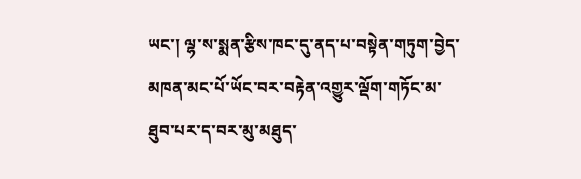ཡང་། ལྷ་ས་སྨན་རྩིས་ཁང་དུ་ནད་པ་བསྟེན་གཏུག་བྱེད་མཁན་མང་པོ་ཡོང་བར་བརྟེན་འགྱུར་ལྡོག་གཏོང་མ་ཐུབ་པར་ད་བར་མུ་མཐུད་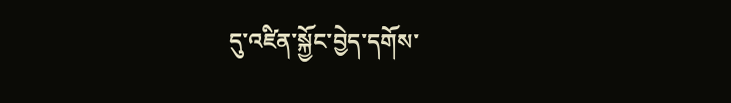དུ་འཛིན་སྐྱོང་བྱེད་དགོས་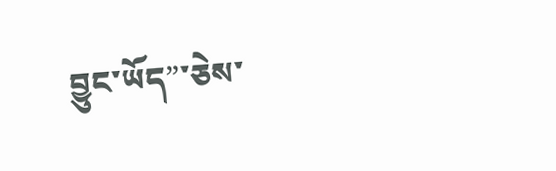བྱུང་ཡོད”་ཅེས་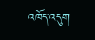འཁོད་འདུག